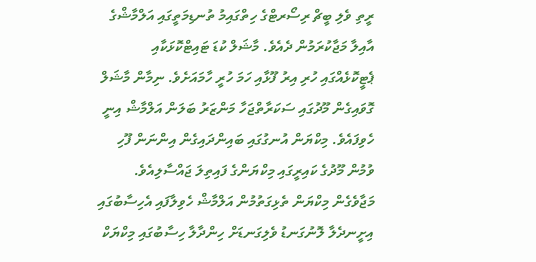ރީތި ވެލި ބީޗް ރިސޯރޓްގެ ހިތްގައިމު ތުނޑިމަތީގައި އަލްމާޝްގެ އާއިލާ މަޖާކުރަމުން ދެއެވެ. މާޝަލް ކުޑަ ޓައިޓްކޮޅަކާއި ޕެޓީކޮޅެއްގައި ހުރި އިރު ފޫޅާއި ހަމަ ހުރީ ހާމައަށެވެ. ނިމާން މާޝަލް ގޮވައިގެން މޫދުގައި ސަކަރާތްޖަހާ މަންޒަރު ބަލަން އަލްމާޝް އިނީ ހެވިފައެވެ. މިކްޔަން އުނގުގައި ބައިންދައިގެން އިންނަން ފޫހި ވުމުން މޫދުގެ ކައިރީގައި މިކްޔަންގެ ފައިތިލަ ޖައްސާލިއެވެ. މަޖާވެގެން މިކްޔަން ތެޅިގަތުމުން އަލްމާޝް ހެވިލާފައި އެހިސާބުގައި އިށީނދެލާ ލޮނުގަނޑު ވެލިގަނޑަށް ހިންދާލާ ހިސާބުގައި މިކްޔަކް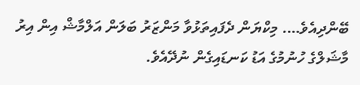ބޭންދިއެވެ…. މިކްޔަން ދެފައިތަޅުވާ މަންޒަރު ބަލަން އަލްމާޝް އިން އިރު މާޝަލްގެ ހުނުމުގެ އަޑު ކަނޑައިގެން ނުދޭއެވެ.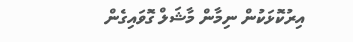އިރުކޮޅަކުން ނިމާން މާޝަލް ގޮވައިގެން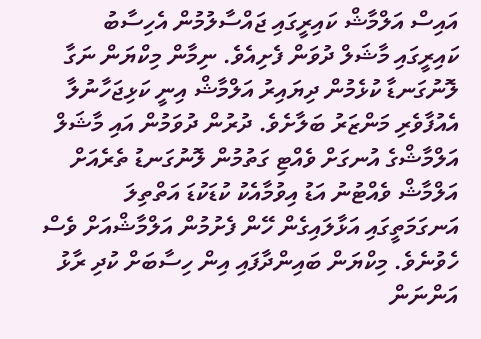އައިސް އަލްމާޝް ކައިރީގައި ޖައްސާލުމުން އެހިސާބު ކައިރީގައި މާޝަލް ދުވަން ފެށިއެވެ. ނިމާން މިކްޔަން ނަގާ ލޮނުގަނޑާ ކުޅެމުން ދިޔައިރު އަލްމާޝް އިނީ ކަޅިޖަހާނުލާ އެއުފާވެރި މަންޒަރު ބަލާށެވެ. ދުރުން ދުވަމުން އައި މާޝަލް އަލްމާޝްގެ އުނގަށް ވެއްޓި ގަތުމުން ލޮނުގަނޑު ތެރެއަށް އަލްމާޝް ވެއްޓުނު އަޑު އިވުމާއެކު ކުޑަކުޑަ އަތްތިލަ އަނގަމަތީގައި އަޅާލައިގެން ހޭން ފެށުމުން އަލްމާޝްއަށް ވެސް ހެވުނެވެ. މިކްޔަން ބައިންދާފައި އިން ހިސާބަށް ކުދި ރާޅު އަންނަން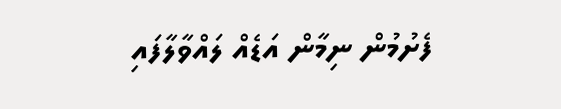ފެށުމުން ނިމާން އަޑެއް ލައްވާލާފައި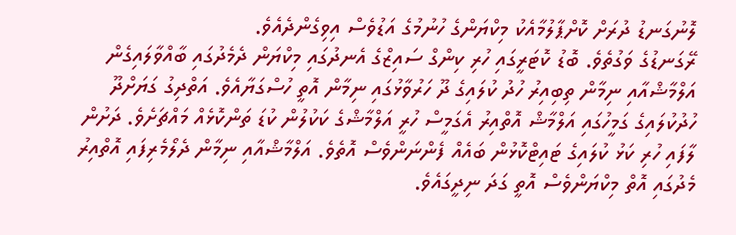ލޮނުގަނޑު ދުރަށް ކޮށްޕާލުމާއެކު މިކްޔަންގެ ހުނުމުގެ އަޑުވެސް އިވިގެންދެއެވެ.
ރޭގަނޑުގެ ވަގުތެވެ. ބޮޑު ކޮޓަރީގައި ހުރި ކިންގް ސައިޒްގެ އެނދުގައި މިކްޔަން ދެމެދުގައި ބާއްވާލައިގެން އަލްމާޝްއާއި ނިމާން ތިބިއިރު ހުދު ކުލައިގެ ދޫ ހަރުވާޅުގައި ނިމާން އޮތީ ހުސްގަޔާއެވެ. އަތްދިގު ގަޔަށްދޫ ހުދުކުލައިގެ ގަމީހުގައި އަލްމާޝް އޮތްއިރު އެގަމީސް ހުރީ އަލްމާޝްގެ ކަކުލުން ކުޑަ ތަންކޮޅެއް މައްޗަށެވެ. ދަށުން ލާފައި ހުރި ކަޅު ކުލައިގެ ޓައިޓްކޮޅުން ބައެއް ފެންނަންވެސް އޮތެވެ. އަލްމާޝްއާއި ނިމާން ދެލޯމެރިފައި އޮތްއިރު މެދުގައި އޮތް މިކްޔަންވެސް އޮތީ ގަދަ ނިދީގައެވެ.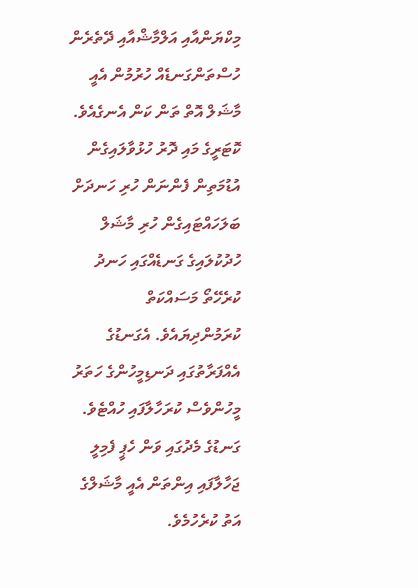މިކްޔަންއާއި އަލްމާޝްއާއި ދޭތެރެން ހުސްތަންގަނޑެއް ހުރުމުން އެއީ މާޝަލް އޮތް ތަން ކަން އެނގެއެވެ. ކޮޓަރީގެ މައި ދޮރު ހުޅުވާލައިގެން އުޑުމަތިން ފެންނަން ހުރި ހަނދަށް ބަލަހައްޓައިގެން ހުރި މާޝަލް ހުދުކުލައިގެ ގަނޑެއްގައި ހަނދު ކުރެހޭތޯ މަސައްކަތް ކުރަމުންދިޔައެވެ. އެގަނޑުގެ އެއްފަރާތުގައި ދަނޑިމީހުންގެ ހަތަރު މީހުންވެސް ކުރަހާލާފައި ހުއްޓެވެ. ގަނޑުގެ މެދުގައި ވަން ހެޕީ ފެމިލީ ޖަހާލާފައި އިންތަން އެއީ މާޝަލްގެ އަތު ކުރެހުމެވެ.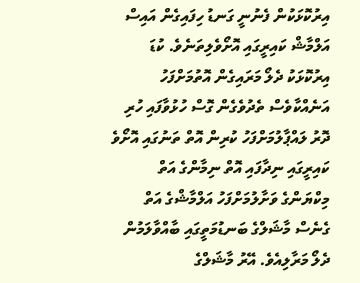އިރުކޮޅަކުން ފެނުނީ ގަނޑު ހިފައިގެން އައިސް އަލްމާޝް ކައިރީގައި އޮށޯވެލިތަނެވެ. ކުޑަ އިރުކޮޅަކު ދެލޯ މަރައިގެން އޮތުމަށްފަހު އަނެއްކާވެސް ތެދުވެގެން ގޮސް ހުޅުވާފައި ހުރި ދޮރު ލައްޕާލުމަށްފަހު ކުރިން އޮތް ތަނުގައި އޮށޯވެ ކައިރީގައި ނިދާފައި އޮތް ނިމާންގެ އަތް މިކްޔަންގެ ވަށާލުމަށްފަހު އަލްމާޝްގެ އަތް ގެނެސް މާޝަލްގެ ބަނޑުމަތީގައި ބާއްވާލަމުން ދެލޯ މަރާލިއެވެ. އޭރު މާޝަލްގެ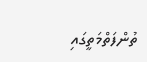ތުންފަތްމަތީގައި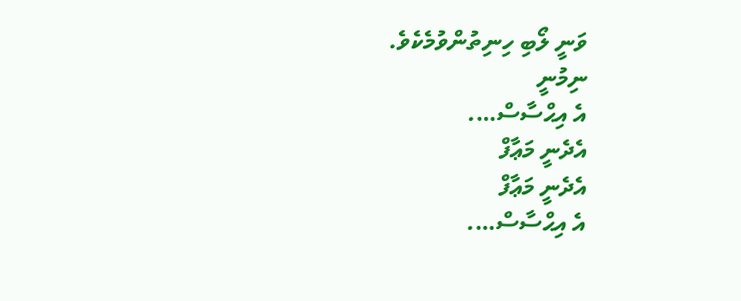ވަނީ ލޯބި ހިނިތުންވުމެކެވެ.
ނިމުނީ
އެ އިޙްސާސް….
އެދެނީ މަޢާފް
އެދެނީ މަޢާފް
އެ އިޙްސާސް….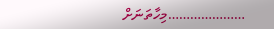…………………މިހާތަނަށް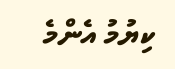ކިޔުމު އެންމެ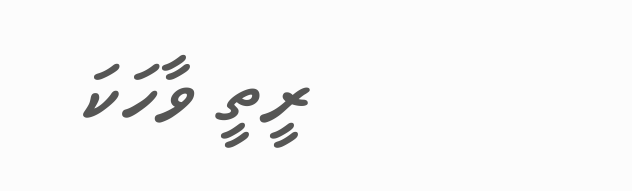ރީތީ ވާހަކަ